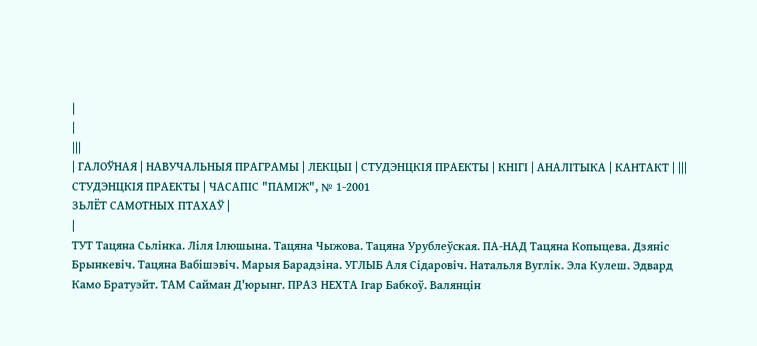|
|
|||
| ГАЛОЎНАЯ | НАВУЧАЛЬНЫЯ ПРАГРАМЫ | ЛЕКЦЫІ | СТУДЭНЦКІЯ ПРАЕКТЫ | КНІГІ | АНАЛІТЫКА | КАНТАКТ | |||
СТУДЭНЦКІЯ ПРАЕКТЫ | ЧАСАПІС "ПАМІЖ", № 1-2001
ЗЬЛЁТ САМОТНЫХ ПТАХАЎ |
|
ТУТ Тацяна Сьлінка. Ліля Ілюшына. Тацяна Чыжова. Тацяна Урублеўская. ПА-НАД Тацяна Копыцева. Дзяніс Брынкевіч. Тацяна Вабішэвіч. Марыя Барадзіна. УГЛЫБ Аля Сідаровіч. Натальля Вуглік. Эла Кулеш. Эдвард Камо Братуэйт. ТАМ Сайман Д'юрынг. ПРАЗ НЕХТА Ігар Бабкоў. Валянцін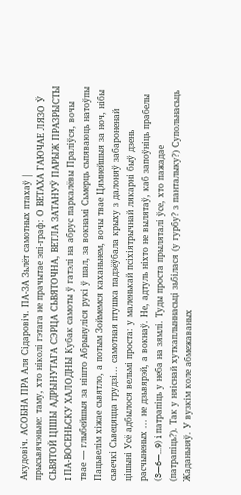Акудовіч. АСОБНА ПРА Аля Сідаровіч. ПА-ЗА Зьлёт самотных птахаў |
прысьвячэньне: таму, хто нiколi гэтага не прачытае эпi-граф: О ВЕТАХА ГАЮЧАЕ ЛЯЗО Ў СЬВЯТОЙ ЦIШЫ АДРЫНУТАГА СЭРЦА СЬВЯТОЧНА, ВЕТЛА ЗАТАНУЎ ПАРЫЖ ПРАЗРЫСТЫ I ПА-ВОСЕНЬСКУ ХАЛОДНЫ Кубак самоты ў гатэлi на абрус паркалёвы Пралiўся, вочы твае — глыбейшыя за нiшто Абрынулiся рукi ў шал, за вокнамi Сьмерць сьпяваюць натоўпы Пацьвелiм хiжае сьвятло, а потым Зоймемся каханьнем, вочы твае Цямнейшыя за ноч, нiбы сьвечкi Сьвецяцца грудзi... самотная птушка падзёўбала крыху з далоняў забароненай цiшынi Усё адбылося вельмi проста: у маленькай псiхiятрычнай лякарнi быў дзень расчыненых ... не дзьвярэй, а вокнаў. Не, адтуль нiхто не вылятаў, каб запоўнiць прабелы (3—6—...9) i патрапiць у неба на зямлi. Туды проста прыляталi ўсе, хто пажадае (патрапiць?). Так у няiснай хуткаплыннасьцi зьбiлася (у гурбу? з панталыку?) Супольнасьць Жаданьняў. У вузкiм коле абмежаваных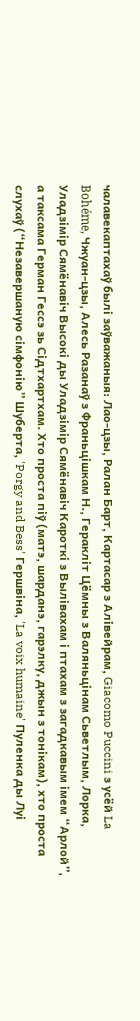чалавекаптахаў былi заўважаныя: Лао-цзы, Ралан Барт, Картасар з Алiвейрам, Giacomo Puccini з усёй La Bohéme, Чжуан-цзы, Алесь Разанаў з Франьцiшкам Н., Гераклiт Цёмны з Валяньцiнам Сьветлым, Лорка, Уладзiмiр Сямёнавiч Высокi ды Уладзiмiр Сямёнавiч Кароткi з Вылiвахам і птахам з загадкавым iмем “Арлой”, а таксама Герман Гессэ зь Сiдтхартхам. Хто проста пiў (матэ, шарданэ, гарэлку, джын з тонiкам), хто проста слухаў (“Незавершаную сiмфонiю” Шуберта, 'Porgy and Bess' Гершвiна, 'La voix humaine' Пуленка ды Луi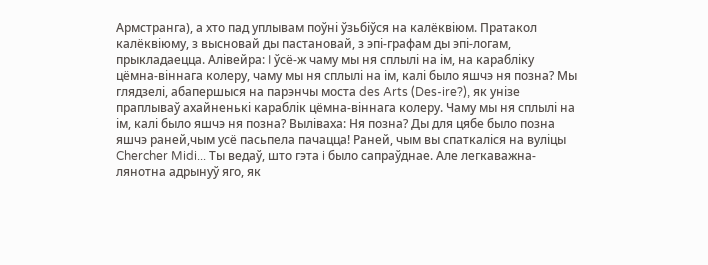Армстранга), а хто пад уплывам поўнi ўзьбiўся на калёквiюм. Пратакол калёквiюму, з высновай ды пастановай, з эпi-графам ды эпi-логам, прыкладаецца. Алiвейра: I ўсё-ж чаму мы ня сплылi на iм, на караблiку цёмна-вiннага колеру, чаму мы ня сплылi на iм, калi было яшчэ ня позна? Мы глядзелi, абапершыся на парэнчы моста des Arts (Des-ire?), як унiзе праплываў ахайненькi караблiк цёмна-вiннага колеру. Чаму мы ня сплылi на iм, калi было яшчэ ня позна? Вылiваха: Ня позна? Ды для цябе было позна яшчэ раней,чым усё пасьпела пачацца! Раней, чым вы спаткалiся на вулiцы Chercher Midi... Ты ведаў, што гэта i было сапраўднае. Але легкаважна-лянотна адрынуў яго, як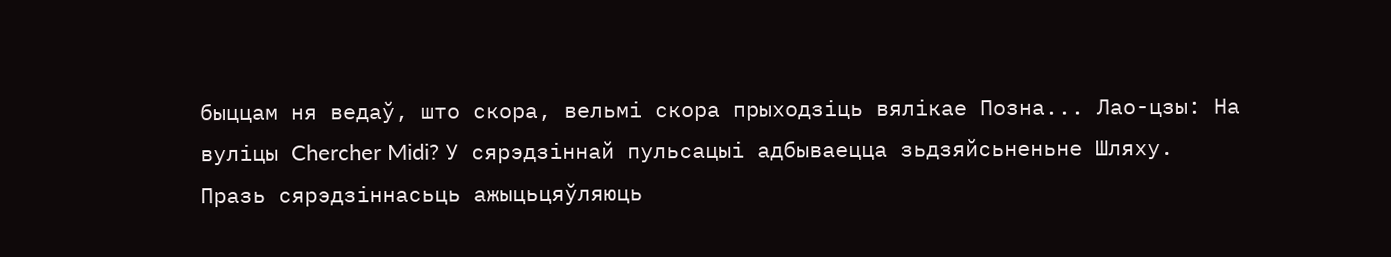быццам ня ведаў, што скора, вельмi скора прыходзiць вялiкае Позна... Лао-цзы: На вулiцы Chercher Midi? У сярэдзiннай пульсацыi адбываецца зьдзяйсьненьне Шляху. Празь сярэдзiннасьць ажыцьцяўляюць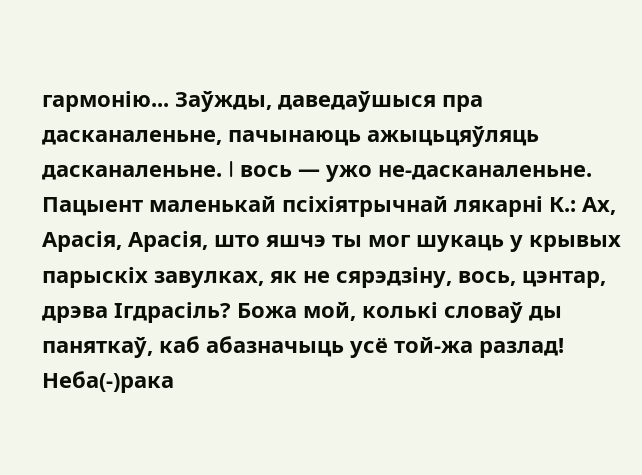гармонiю... Заўжды, даведаўшыся пра дасканаленьне, пачынаюць ажыцьцяўляць дасканаленьне. I вось — ужо не-дасканаленьне. Пацыент маленькай псiхiятрычнай лякарнi К.: Ах, Арасiя, Арасiя, што яшчэ ты мог шукаць у крывых парыскiх завулках, як не сярэдзiну, вось, цэнтар, дрэва Iгдрасiль? Божа мой, колькi словаў ды паняткаў, каб абазначыць усё той-жа разлад! Неба(-)рака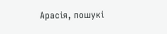Арасiя, пошукi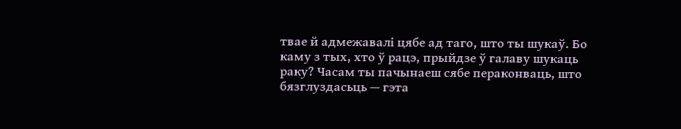твае й адмежавалi цябе ад таго, што ты шукаў. Бо каму з тых, хто ў рацэ, прыйдзе ў галаву шукаць раку? Часам ты пачынаеш сябе пераконваць, што бязглуздасьць — гэта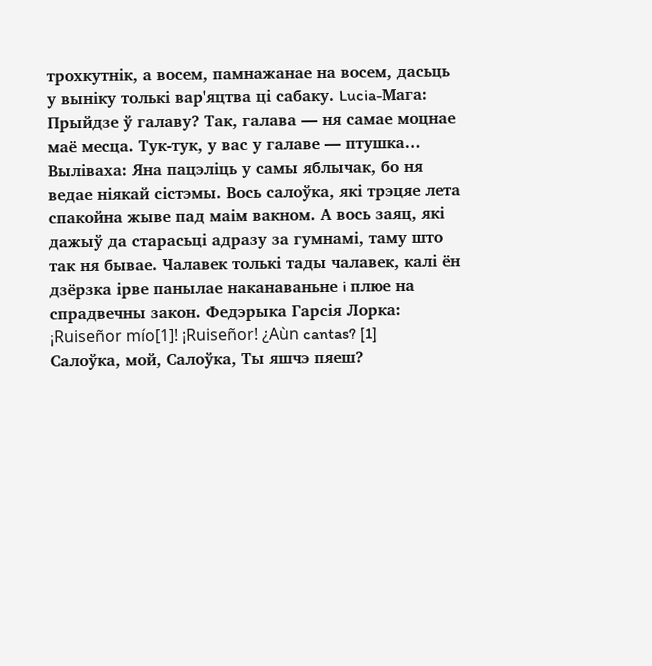трохкутнiк, а восем, памнажанае на восем, дасьць у вынiку толькi вар'яцтва цi сабаку. Lucia-Мага: Прыйдзе ў галаву? Так, галава — ня самае моцнае маё месца. Тук-тук, у вас у галаве — птушка… Вылiваха: Яна пацэлiць у самы яблычак, бо ня ведае нiякай сiстэмы. Вось салоўка, якi трэцяе лета спакойна жыве пад маiм вакном. А вось заяц, якi дажыў да старасьцi адразу за гумнамi, таму што так ня бывае. Чалавек толькi тады чалавек, калi ён дзёрзка iрве панылае наканаваньне i плюе на спрадвечны закон. Федэрыка Гарсiя Лорка: ¡Ruiseñor mío[1]! ¡Ruiseñor! ¿Aùn cantas? [1] Салоўка, мой, Салоўка, Ты яшчэ пяеш?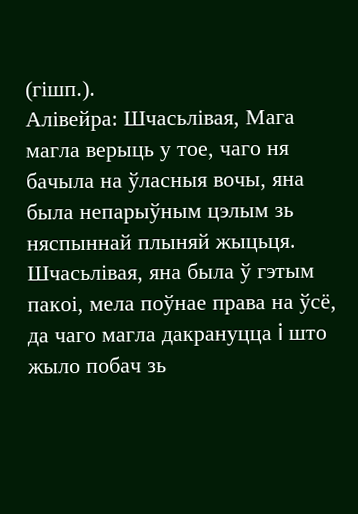(гішп.).
Алiвейра: Шчасьлiвая, Мага магла верыць у тое, чаго ня бачыла на ўласныя вочы, яна была непарыўным цэлым зь няспыннай плыняй жыцьця. Шчасьлiвая, яна была ў гэтым пакоi, мела поўнае права на ўсё, да чаго магла дакрануцца i што жыло побач зь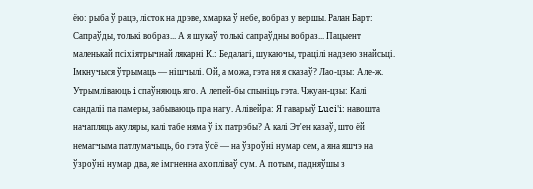ёю: рыба ў рацэ, лiсток на дрэве, хмарка ў небе, вобраз у вершы. Ралан Барт: Сапраўды, толькi вобраз... А я шукаў толькi сапраўдны вобраз... Пацыент маленькай псiхiятрычнай лякарнi К.: Бедалагi, шукаючы, трацiлi надзею знайсьцi. Iмкнучыся ўтрымаць — нішчылі. Ой, а можа, гэта ня я сказаў? Лао-цзы: Але-ж. Утрымлiваюць i спаўняюць яго. А лепей-бы спынiць гэта. Чжуан-цзы: Калi сандалii па памеры, забываюць пра нагу. Алiвейра: Я гаварыў Luci'i: навошта начапляць акуляры, калi табе няма ў iх патрэбы? А калi Эт'ен казаў, што ёй немагчыма патлумачыць, бо гэта ўсё — на ўзроўнi нумар сем, а яна яшчэ на ўзроўнi нумар два, яе iмгненна ахоплiваў сум. А потым, падняўшы з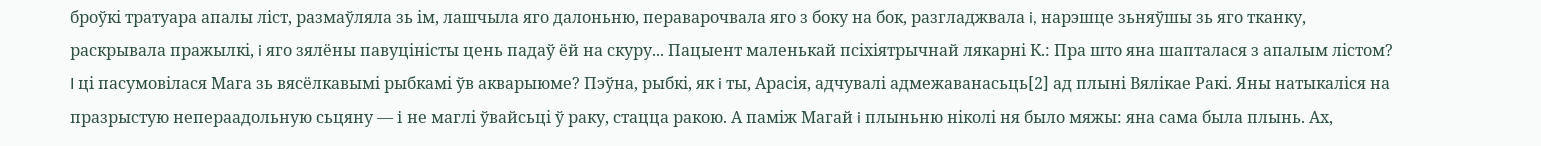броўкi тратуара апалы лiст, размаўляла зь iм, лашчыла яго далоньню, пераварочвала яго з боку на бок, разгладжвала i, нарэшце зьняўшы зь яго тканку, раскрывала пражылкi, i яго зялёны павуцiнiсты цень падаў ёй на скуру... Пацыент маленькай псiхiятрычнай лякарнi К.: Пра што яна шапталася з апалым лiстом? I цi пасумовiлася Мага зь вясёлкавымi рыбкамi ўв акварыюме? Пэўна, рыбкi, як i ты, Арасiя, адчувалi адмежаванасьць[2] ад плынi Вялiкае Ракi. Яны натыкалiся на празрыстую непераадольную сьцяну — і не маглi ўвайсьцi ў раку, стацца ракою. А памiж Магай i плыньню нiколi ня было мяжы: яна сама была плынь. Ах,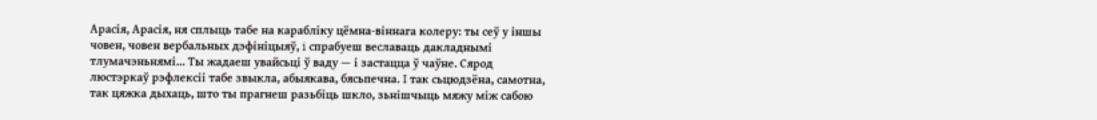Арасiя, Арасiя, ня сплыць табе на караблiку цёмна-вiннага колеру: ты сеў у iншы човен, човен вербальных дэфiнiцыяў, i спрабуеш веславаць дакладнымi тлумачэньнямi... Ты жадаеш увайсьцi ў ваду — і застацца ў чаўне. Сярод люстэркаў рэфлексii табе звыкла, абыякава, бясьпечна. I так сьцюдзёна, самотна, так цяжка дыхаць, што ты прагнеш разьбiць шкло, зьнiшчыць мяжу мiж сабою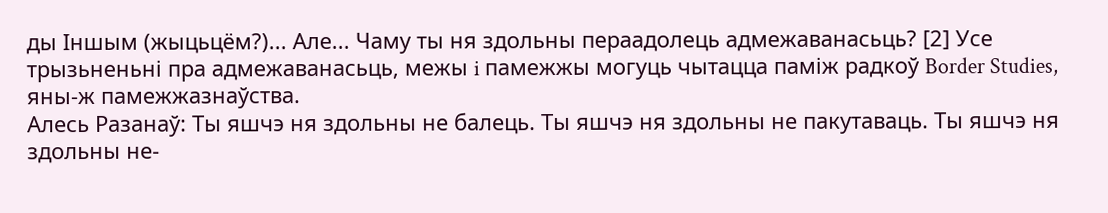ды Iншым (жыцьцём?)... Але... Чаму ты ня здольны пераадолець адмежаванасьць? [2] Усе трызьненьнi пра адмежаванасьць, межы i памежжы могуць чытацца памiж радкоў Border Studies, яны-ж памежжазнаўства.
Алесь Разанаў: Ты яшчэ ня здольны не балець. Ты яшчэ ня здольны не пакутаваць. Ты яшчэ ня здольны не-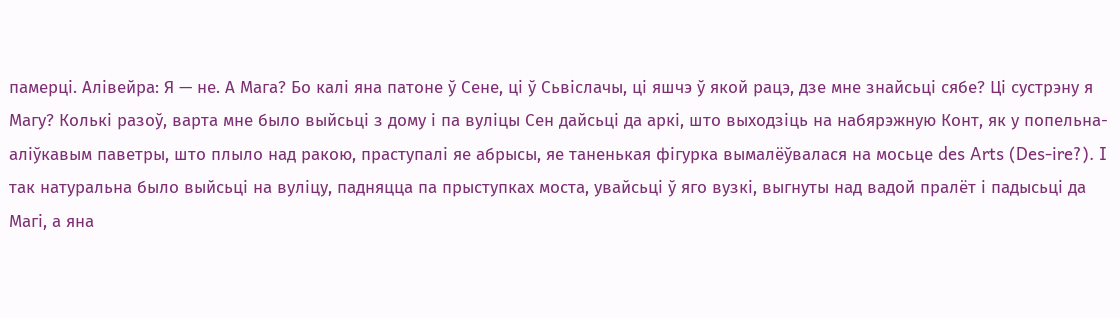памерцi. Алiвейра: Я — не. А Мага? Бо калi яна патоне ў Сене, цi ў Сьвiслачы, цi яшчэ ў якой рацэ, дзе мне знайсьцi сябе? Цi сустрэну я Магу? Колькi разоў, варта мне было выйсьцi з дому i па вулiцы Сен дайсьцi да аркi, што выходзiць на набярэжную Конт, як у попельна-алiўкавым паветры, што плыло над ракою, праступалi яе абрысы, яе таненькая фiгурка вымалёўвалася на мосьце des Arts (Des-ire?). I так натуральна было выйсьцi на вулiцу, падняцца па прыступках моста, увайсьцi ў яго вузкi, выгнуты над вадой пралёт i падысьцi да Магi, а яна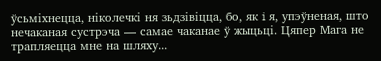ўсьмiхнецца, нiколечкi ня зьдзiвiцца, бо, як i я, упэўненая, што нечаканая сустрэча — самае чаканае ў жыцьцi. Цяпер Мага не трапляецца мне на шляху...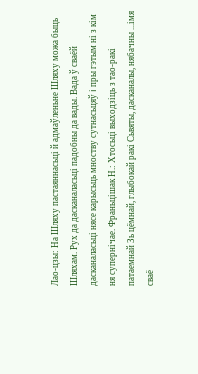Лао-цзы: На Шляху пастаяннасьцi й адмаўленьне Шляху можа быць Шляхам. Рух да дасканаласьцi падобны да вады. Вада ў сваёй дасканаласьцi нясе карысьць мноству сутнасьцяў i пры гэтым нi з кiм ня супернiчае. Франьцiшак Н.: Хтосьцi выходзiць з тао-ракi патаемнай Зь цёмнай, глыбокай ракi Сьвяты, дасканалы, нябачны ...iмя сваё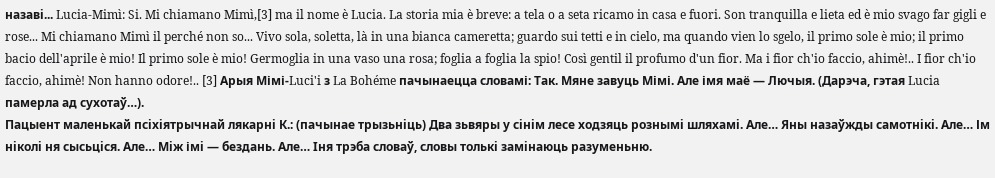назавi... Lucia-Mimì: Si. Mi chiamano Mimì,[3] ma il nome è Lucia. La storia mia è breve: a tela o a seta ricamo in casa e fuori. Son tranquilla e lieta ed è mio svago far gigli e rose... Mi chiamano Mimì il perché non so... Vivo sola, soletta, là in una bianca cameretta; guardo sui tetti e in cielo, ma quando vien lo sgelo, il primo sole è mio; il primo bacio dell'aprile è mio! Il primo sole è mio! Germoglia in una vaso una rosa; foglia a foglia la spio! Così gentil il profumo d'un fior. Ma i fior ch'io faccio, ahimè!.. I fior ch'io faccio, ahimè! Non hanno odore!.. [3] Арыя Мімі-Luci'i з La Bohéme пачынаецца словамі: Так. Мяне завуць Мімі. Але імя маё — Лючыя. (Дарэча, гэтая Lucia памерла ад сухотаў…).
Пацыент маленькай псiхiятрычнай лякарнi К.: (пачынае трызьнiць) Два зьвяры у сiнiм лесе ходзяць рознымi шляхамi. Але… Яны назаўжды самотнiкi. Але… Ім нiколi ня сысьцiся. Але… Мiж імi — бездань. Але… Iня трэба словаў, словы толькi замiнаюць разуменьню.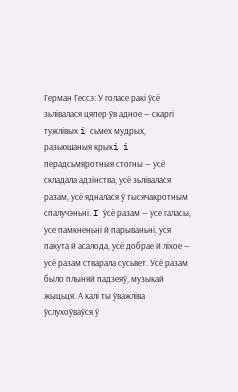Герман Гессэ: У голасе ракi ўсё зьлiвалася цяпер ўв адное — скаргi тужлiвых i сьмех мудрых, разьюшаныя крыкi i перадсьмяротныя стогны — усё складала адзiнства, усё зьлівалася разам, усё ядналася ў тысячакротным спалучэньнi. I ўсё разам — усе галасы, усе памкненьнi й парываньнi, уся пакута й асалода, усё добрае й лiхое — усё разам стварала сусьвет. Усё разам было плыняй падзеяў, музыкай жыцьця. А калi ты ўважлiва ўслухоўваўся ў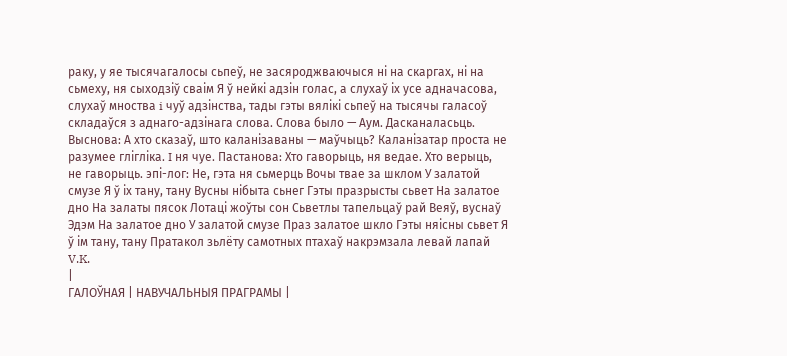раку, у яе тысячагалосы сьпеў, не засяроджваючыся нi на скаргах, нi на сьмеху, ня сыходзiў сваiм Я ў нейкi адзiн голас, а слухаў iх усе адначасова, слухаў мноства i чуў адзiнства, тады гэты вялiкi сьпеў на тысячы галасоў складаўся з аднаго-адзiнага слова. Слова было — Аум. Дасканаласьць. Выснова: А хто сказаў, што каланiзаваны — маўчыць? Каланiзатар проста не разумее глiглiка. I ня чуе. Пастанова: Хто гаворыць, ня ведае. Хто верыць, не гаворыць. эпi-лог: Не, гэта ня сьмерць Вочы твае за шклом У залатой смузе Я ў iх тану, тану Вусны нiбыта сьнег Гэты празрысты сьвет На залатое дно На залаты пясок Лотацi жоўты сон Сьветлы тапельцаў рай Веяў, вуснаў Эдэм На залатое дно У залатой смузе Праз залатое шкло Гэты няiсны сьвет Я ў iм тану, тану Пратакол зьлёту самотных птахаў накрэмзала левай лапай V.K.
|
ГАЛОЎНАЯ | НАВУЧАЛЬНЫЯ ПРАГРАМЫ |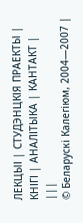ЛЕКЦЫІ | СТУДЭНЦКІЯ ПРАЕКТЫ | КНІГІ | АНАЛІТЫКА | КАНТАКТ |
|||
© Беларускі Калегіюм, 2004—2007 |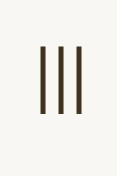|||